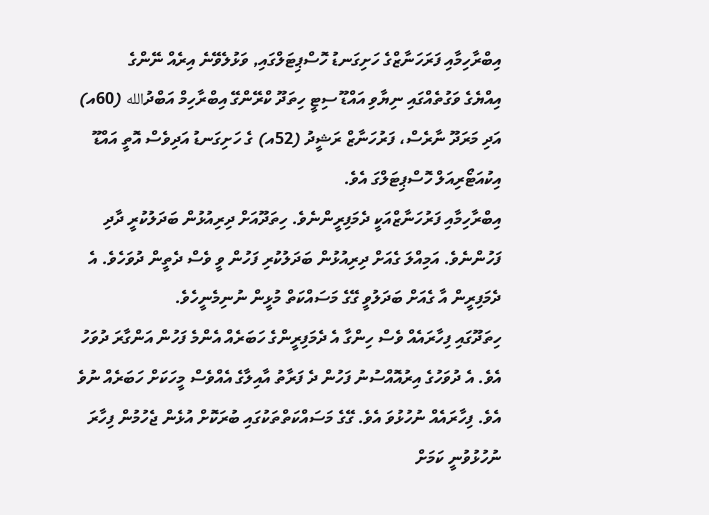އިބްރާހިމާއި ފަރަހަނާޒްގެ ހަށިގަނޑު ހޮސްޕިޓަލްގައި, ވަޅުލެވޭނެ އިރެއް ނޭންގެ
އިއްޔެގެ ވަގުތެއްގައި ނިޔާވި އައްޑޫ ސިޓީ ހިތަދޫ ކްރޭންގޭ އިބްރާހިމް އަބްދުالله (60އ) އަދި މަރަދޫ ނާރެސް، ފަރުހަނާޒް ރަޝީދު (52އ) ގެ ހަށިގަނޑު އަދިވެސް އޮތީ އައްޑޫ އިކުއަޓޯރިއަލް ހޮސްޕިޓަލްގަ އެވެ.
އިބްރާހިމާއި ފަރުހަނާޒްއަކީ ދެމަފިރީންނެވެ. ހިތަދޫއަށް ދިރިއުޅުން ބަދަލުކުރީ ދާދި ފަހުންނެވެ. އަމިއްލަ ގެއަށް ދިރިއުޅުން ބަދަލުކުރި ފަހުން ވީ ވެސް ދެތީން ދުވަހެވެ. އެ ދެމަފިރީން އާ ގެއަށް ބަދަލުވީ ގޭގެ މަސައްކަތް މުޅީން ނުނިމެނީހެވެ.
ހިތަދޫގައި ފިހާރައެއް ވެސް ހިންގާ އެ ދެމަފިރީންގެ ހަބަރެއް އެންމެ ފަހުން އަންގާރަ ދުވަހު އެވެ. އެ ދުވަހުގެ އިރުއޮއްސުނު ފަހުން ދެ ފަރާތު އާއިލާގެ އެއްވެސް މީހަކަށް ހަބަރެއް ނުވެ އެވެ. ފިހާރައެއް ނުހުޅުވަ އެވެ. ގޭގެ މަސައްކަތްތަކުގައި ބުރަކޮށް އުޅެން ޖެހުމުން ފިހާރަ ނުހުޅުވުނީ ކަމަށް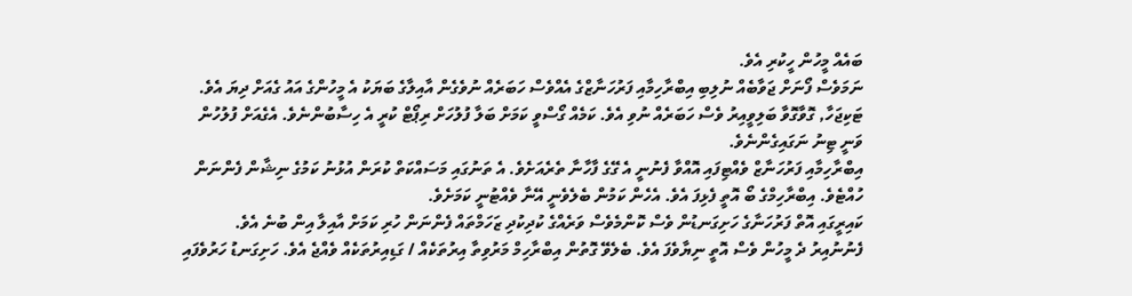ބައެއް މީހުން ހީކުރި އެވެ.
ނަމަވެސް ފޯނަށް ޖަވާބެއް ނުލިބި އިބްރާހިމާއި ފަރުހަނާޒްގެ އެއްވެސް ހަބަރެއް ނުވެގެން އާއިލާގެ ބަޔަކު އެ މީހުންގެ އައު ގެއަށް ދިޔަ އެވެ. ޓަކިޖަހާ, ގޮވާގޮވާ ބަލިވީއިރު ވެސް ހަބަރެއް ނުވި އެވެ. ކަމެއް ގޯސްވީ ކަމަށް ބަލާ ފުލުހަށް ރިޕޯޓް ކުރީ އެ ހިސާބުންނެވެ. އެގެއަށް ފުލުހުން ވަނީ ޓިނު ނަގައިގެންނެވެ.
އިބްރާހިމާއި ފަރުހަނާޒް ވެއްޓިފައި އޮއްވާ ފެނުނީ އެ ގޭގެ ފާހާނާ ތެރެއަށެވެ. އެ ތަނުގައި މަސައްކަތް ކުރަން އުޅުނު ކަމުގެ ނިޝާން ފެންނަން ހުއްޓެވެ. އިބްރާހިމްގެ ބޯ އޮތީ ފެޅިފަ އެވެ. އެހެން ކަމުން ބެލެވެނީ އޭނާ ވެއްޓުނީ ކަމަށެވެ.
ކައިރީގައި އޮތް ފަރުހަނާގެ ހަށިގަނޑުން ވެސް ކޮންމެވެސް ވަރެއްގެ ކުދިކުދި ޒަހަމްތައް ފެންނަން ހުރި ކަމަށް އާއިލާ އިން ބުނެ އެވެ.
ފެނުނުއިރު ދެ މީހުން ވެސް އޮތީ ނިޔާވެފަ އެވެ. ބެލެވޭ ގޮތުން އިބްރާހިމް މަރުވިތާ އިރުތަކެއް / ގަޑިއިރުތަކެއް ވެއްޖެ އެވެ. ހަށިގަނޑު ހަރުވެފައި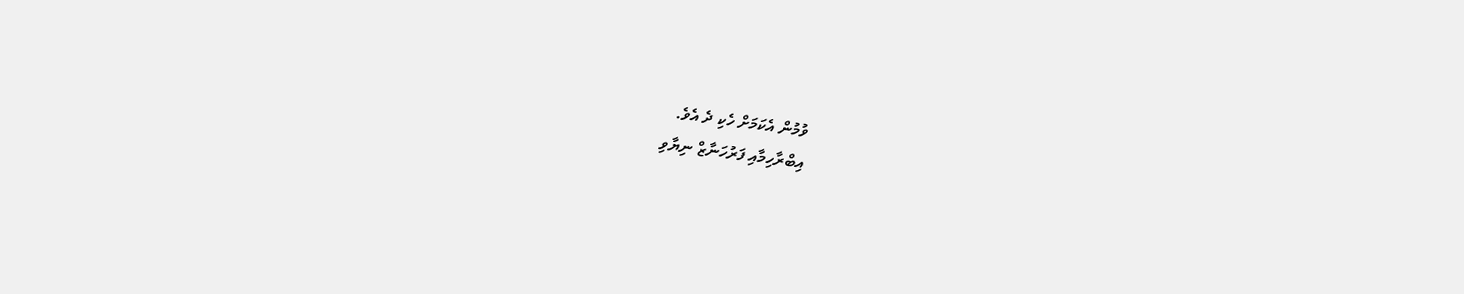ވުމުން އެކަމަށް ހެކި ދެ އެވެ.
އިބްރާހިމާއި ފަރުހަނާޒް ނިޔާވި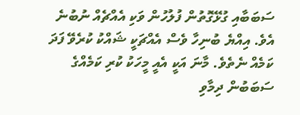ސަބަބާއި ގުޅޭގޮތުން ފުލުހުން ވަކި އެއްޗެއް ނުބުނެ އެވެ. އިއްޔެ ބުނިހާ ވެސް އެއްޗަކީ ޝައްކު ކުރެވޭ ފަދަ ކަމެއް ނެތެވެ. މާނަ އަކީ އެއީ މީހަކު ކުރި ކަމެއްގެ ސަބަބުން ދިމާވި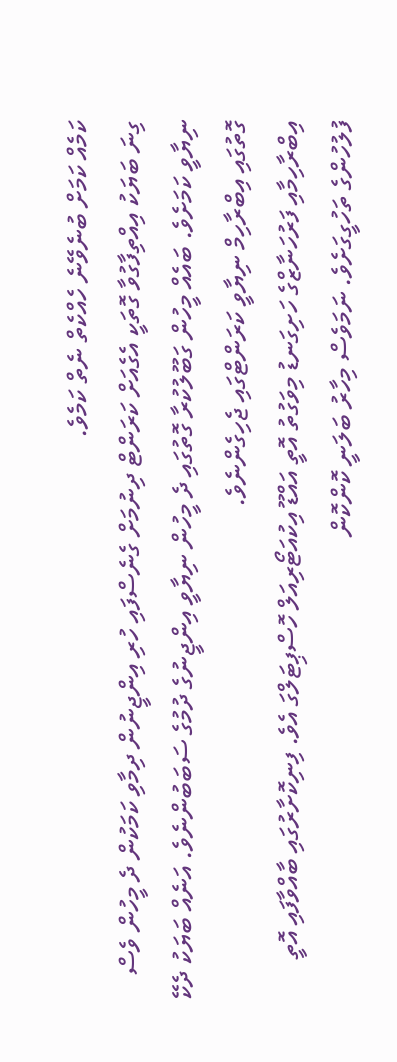ކަމެއް ކަމަށް ބުނެވޭނެ ހެއްކެތް ނެތް ކަމެވެ.
ގިނަ ބަޔަކު އިއްތިފާގުވާ ގޮތަކީ އެގެއަށް ކަރަންޓް ދިނުމަށް ގެނެސްފައި ހުރި އިންޖީނުން ދިމާވި ކަމަކުން ދެ މީހުން ވެސް ނިޔާވީ ކަމަށެވެ. ބައެއް މީހުން ގަބޫލުކުރާ ގޮތުގައި ދެ މީހުން ނިޔާވީ އިންޖީނުގެ ދުމުގެ ސަބަބުންނެވެ. އަނެއް ބަޔަކު ދެކޭ ގޮތުގައި އިބްރާހިމް ނިޔާވީ ކަރަންޓްގައި ޖެހިގެންނެވެ.
އިބްރާހިމާއި ފަރުހަނާޒްގެ ހަށިގަނޑު މިވަގުތު އޮތީ އައްޑޫ އިކުއަޓޯރިއަލް ހޮސްޕިޓަލްގަ އެވެ. ފިނިކޮށާރުގައި ބާއްވާފައި އޮތީ ފުލުހުންގެ ތަހުގީގަށެވެ. ނަމަވެސް މިހާރު ބަލަނީ ކޮންކޮން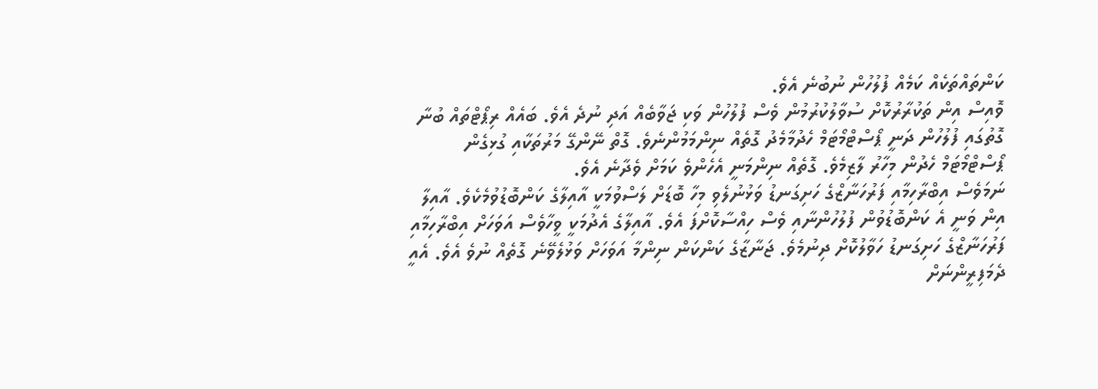ކަންތައްތަކެއް ކަމެއް ފުލުހުން ނުބުނެ އެވެ.
ވޮއިސް އިން ތަކުރާރުކޮށް ސުވާލުކުރުމުން ވެސް ފުލުހުން ވަކި ޖަވާބެއް އަދި ނުދެ އެވެ. ބައެއް ރިޕޯޓްތައް ބުނާ ގޮތުގައި ފުލުހުން ދަނީ ޕޯސްޓްމޯޓަމް ހެދުމާމެދު ގޮތެއް ނިންމަމުންނެވެ. ގޮތް ނޭންގޭ މަރުތަކާއި ގުޅިގެން ޕޯސްޓްމޯޓަމް ހެދުން މިހާރު ލާޒިމެވެ. ގޮތެއް ނިންމަނީ އެހެންވެ ކަމަށް ވެދާނެ އެވެ.
ނަމަވެސް އިބްރާހިމާއި ފަރުހަނާޒްގެ ހަށިގަނޑު ވަޅުނުލެވި މިހާ ބޮޑަށް ލަސްވުމަކީ އާއިލާގެ ކަންބޮޑުވުމެކެވެ. އާއިލާ އިން ވަނީ އެ ކަންބޮޑުވުން ފުލުހުންނާއި ވެސް ހިއްސާކޮށްފަ އެވެ. އާއިލާގެ އެދުމަކީ ވީހާވެސް އަވަހަށް އިބްރާހިމާއި ފަރުހަނާޒްގެ ހަށިގަނޑު ހަވާލުކޮށް ދިނުމެވެ. ޖަނާޒާގެ ކަންކަން ނިންމާ އަވަހަށް ވަޅުލެވޭނެ ގޮތެއް ނުވެ އެވެ. އެއީ ދެމަފިރީންނަށް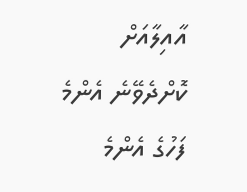އާއިލާއަށް ކޮށްދެވޭނެ އެންމެ ފަހުގެ އެންމެ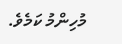މުހިންމު ކަމެވެ.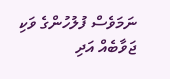ނަމަވެސް ފުލުހުންގެ ވަކި ޖަވާބެއް އަދި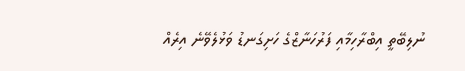ނުލިބޭތީ އިބްރާހިމާއި ފަރުހަނާޒްގެ ހަށިގަނޑު ވަޅުލެވޭނެ އިރެއް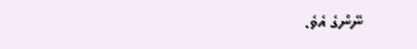ނޭންގެ އެވެ.